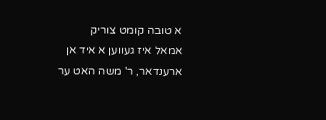א טובה קומט צוריק
אמאל איז געווען א איד אן ארענדאר, ר' משה האט ער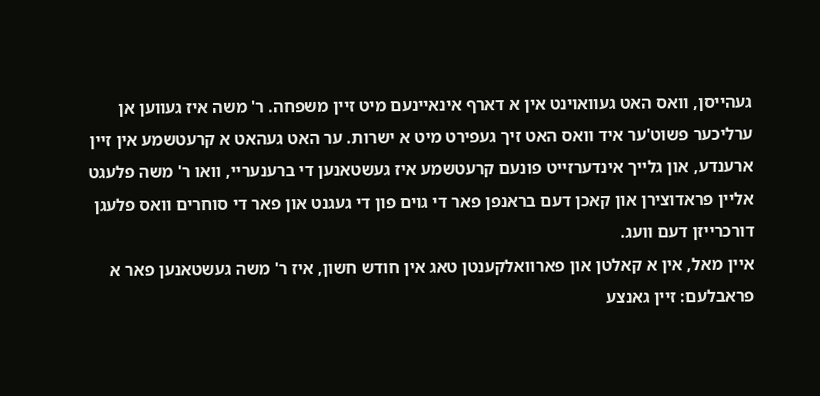געהייסן, וואס האט געוואוינט אין א דארף אינאיינעם מיט זיין משפחה. ר' משה איז געווען אן ערליכער פשוט'ער איד וואס האט זיך געפירט מיט א ישרות. ער האט געהאט א קרעטשמע אין זיין ארענדע, און גלייך אינדערזייט פונעם קרעטשמע איז געשטאנען די ברענעריי, וואו ר' משה פלעגט אליין פראדוצירן און קאכן דעם בראנפן פאר די גוים פון די געגנט און פאר די סוחרים וואס פלעגן דורכרייזן דעם וועג.
איין מאל, אין א קאלטן און פארוואלקענטן טאג אין חודש חשון, איז ר' משה געשטאנען פאר א פראבלעם: זיין גאנצע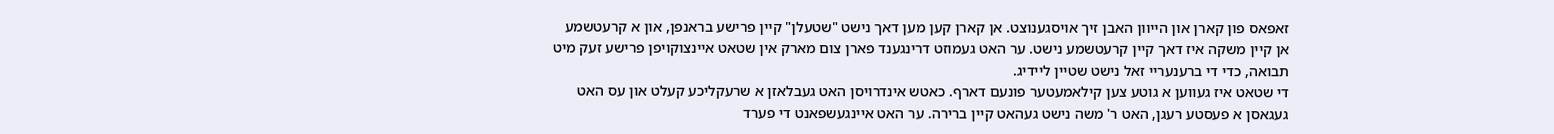זאפאס פון קארן און הייוון האבן זיך אויסגענוצט. אן קארן קען מען דאך נישט "שטעלן" קיין פרישע בראנפן, און א קרעטשמע אן קיין משקה איז דאך קיין קרעטשמע נישט. ער האט געמוזט דרינגענד פארן צום מארק אין שטאט איינצוקויפן פרישע זעק מיט תבואה, כדי די ברענעריי זאל נישט שטיין ליידיג.
די שטאט איז געווען א גוטע צען קילאמעטער פונעם דארף. כאטש אינדרויסן האט געבלאזן א שרעקליכע קעלט און עס האט געגאסן א פעסטע רעגן, האט ר' משה נישט געהאט קיין ברירה. ער האט איינגעשפאנט די פערד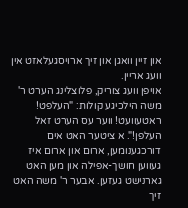און זיין וואגן און זיך ארויסגעלאזט אין וועג אריין.
אויפן וועג צוריק, פלוצלינג הערט ר' משה הילכיגע קולות: "העלפט! ראטעוועט! ווער עס הערט זאל העלפן!". א ציטער האט אים דורכגענומען, ארום און ארום איז געווען חושך-אפילה און מען האט גארנישט געזען. אבער ר' משה האט זיך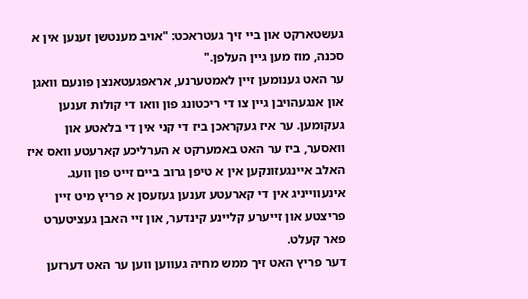געשטארקט און ביי זיך געטראכט: "אויב מענטשן זענען אין א סכנה, מוז מען גיין העלפן."
ער האט גענומען זיין לאמטערנע, אראפגעטאנצן פונעם וואגן און אנגעהויבן גיין צו די ריכטונג פון וואו די קולות זענען געקומען. ער איז געקראכן ביז די קני אין די בלאטע און וואסער, ביז ער האט באמערקט א הערליכע קארעטע וואס איז האלב איינגעזונקען אין א טיפן גרוב ביים זייט פון וועג. אינעווייניג אין די קארעטע זענען געזעסן א פריץ מיט זיין פריצטע און זייערע קליינע קינדער, און זיי האבן געציטערט פאר קעלט.
דער פריץ האט זיך ממש מחיה געווען ווען ער האט דערזען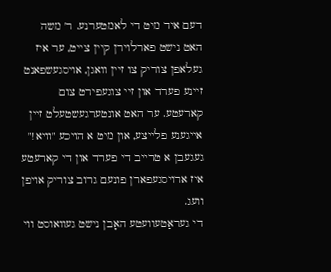דעם איד מיט די לאמטערנע. ר' משה האט נישט פארלוירן קיין צייט, ער איז געלאפן צוריק צו זיין וואגן, אויסגעשפאנט זיינע פערד און זיי צוגעפירט צום קארעטע. ער האט אונטערגעשטעלט זיין אייגענע פלייצע, און מיט א הויכע "וויא!" געגעבן א טרייב די פערד און די קארעטע איז ארויסגעפארן פונעם גרוב צוריק אויפן וועג.
די געראַטעוועטע האָבן נישט געוואוסט ווי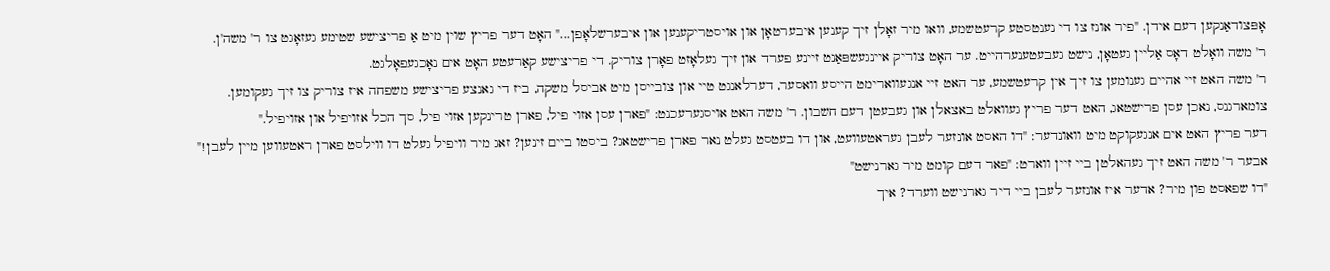אָפּצודאַנקען דעם אידן. "פיר אונז צו די נענטסטע קרעטשמע, וואו מיר זאָלן זיך קענען איבערטאָן און אויסטריקענען און איבערשלאָפן..." האָט דער פריץ שוין מיט אַ פריצישע שטימע געזאָגט צו ר' משה'ן.
ר' משה וואָלט דאָס אַליין געטאָן, נישט געבעטענערהייט. ער האָט צוריק איינגעשפּאַנט זיינע פערד און זיך געלאָזט פאָרן צוריק. די פריצישע קאַרעטע האָט אים נאָכגעפאָלגט.
ר' משה האט זיי אהיים גענומען צו זיך אין קרעטשמע, ער האט זיי אנגעווארימט הייסע וואסער, דערלאנגט טיי און צובייסן מיט אביסל משקה, ביז די גאנצע פריצישע משפחה איז צוריק צו זיך געקומען.
צומארגנס, נאכן עסן פרישטאג, האט דער פריץ געוואלט באצאלן און געבעטן דעם חשבון. ר' משה האט אויסגערעכנט: "פארן עסן אזוי פיל, פארן טרינקען אזוי פיל, סך הכל אזויפיל און אזויפיל."
דער פריץ האט אים אנגעקוקט מיט וואונדער: "דו האסט אונזער לעבן געראטעוועט, און דו בעטסט געלט נאר פארן פרישטאג? ביסטו ביים זינען? זאג מיר וויפיל געלט דו ווילסט פארן ראטעווען מיין לעבן!"
אבער ר' משה האט זיך געהאלטן ביי זיין ווארט: "פאר דעם קומט מיר גארנישט"
"דו שפאסט פון מיר? אדער איז אונזער לעבן ביי דיר גארנישט ווערד? איך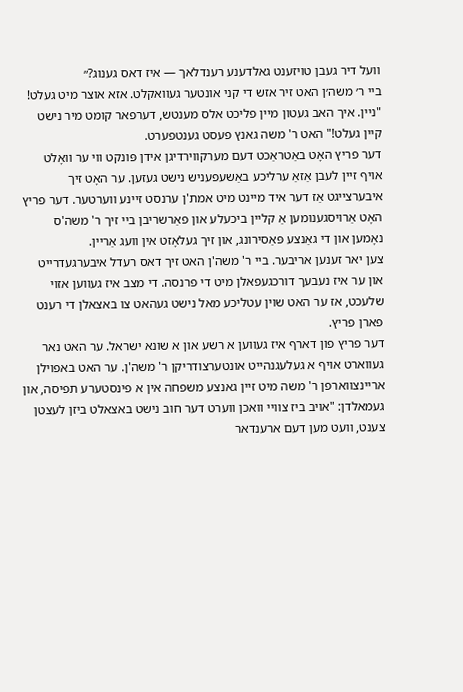וועל דיר געבן טויזענט גאלדענע רענדלאך — איז דאס גענוג?״
ביי ר׳ משה׳ן האט זיר אזש די קני אונטער געוואקלט. אזא אוצר מיט געלט!
"ניין. איך האב געטון מיין פליכט אלס מענטש, דערפאר קומט מיר נישט קיין געלט!" האט ר' משה גאנץ פעסט גענטפערט.
דער פריץ האָט באַטראַכט דעם מערקווירדיגן אידן פּונקט ווי ער וואָלט אויף זיין לעבן אַזאַ ערליכע באַשעפעניש נישט געזען. ער האָט זיך איבערצייגט אַז דער איד מיינט מיט אמת'ן ערנסט זיינע ווערטער. דער פריץ האָט אַרויסגענומען אַ קליין ביכעלע און פאַרשריבן ביי זיך ר' משה'ס נאָמען און די גאַנצע פּאַסירונג, און זיך געלאָזט אין וועג אַריין.
צען יאר זענען אריבער. ביי ר' משה'ן האט זיך דאס רעדל איבערגעדרייט און ער איז נעבעך דורכגעפאלן מיט די פרנסה. די מצב איז געווען אזוי שלעכט, אז ער האט שוין עטליכע מאל נישט געהאט צו באצאלן די רענט פארן פריץ.
דער פריץ פון דארף איז געווען א רשע און א שונא ישראל. ער האט נאר געווארט אויף א געלעגנהייט אונטערצודריקן ר' משה'ן. ער האט באפוילן אריינצווארפן ר' משה מיט זיין גאנצע משפחה אין א פינסטערע תפיסה, און געמאלדן: "אויב ביז צוויי וואכן ווערט דער חוב נישט באצאלט ביזן לעצטן צענט, וועט מען דעם ארענדאר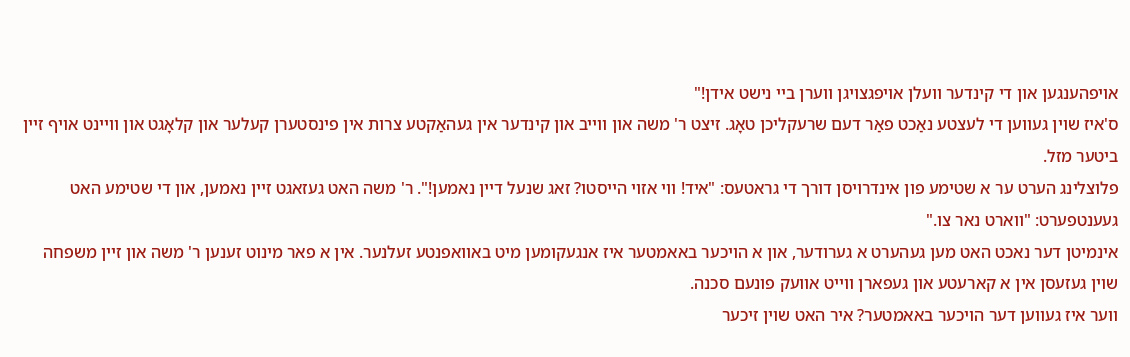אויפהענגען און די קינדער וועלן אויפגצויגן ווערן ביי נישט אידן!"
ס'איז שוין געווען די לעצטע נאַכט פאַר דעם שרעקליכן טאָג. זיצט ר' משה און ווייב און קינדער אין געהאַקטע צרות אין פינסטערן קעלער און קלאָגט און וויינט אויף זיין ביטער מזל.
פלוצלינג הערט ער א שטימע פון אינדרויסן דורך די גראטעס: "איד! ווי אזוי הייסטו? זאג שנעל דיין נאמען!". ר' משה האט געזאגט זיין נאמען, און די שטימע האט געענטפערט: "ווארט נאר צו."
אינמיטן דער נאכט האט מען געהערט א גערודער, און א הויכער באאמטער איז אנגעקומען מיט באוואפנטע זעלנער. אין א פאר מינוט זענען ר' משה און זיין משפחה שוין געזעסן אין א קארעטע און געפארן ווייט אוועק פונעם סכנה.
ווער איז געווען דער הויכער באאמטער? איר האט שוין זיכער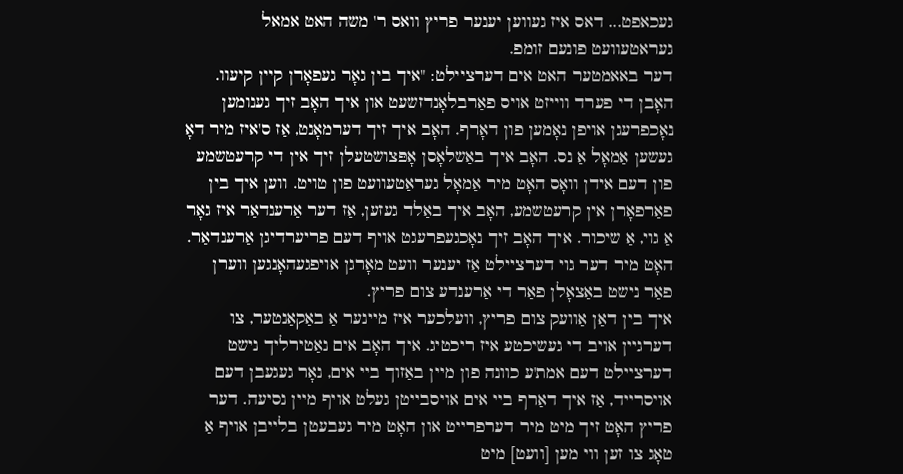געכאפט... דאס איז געווען יענער פריץ וואס ר' משה האט אמאל געראטעוועט פונעם זומפ.
דער באאמטער האט אים דערציילט: "איך בין גאָר געפאָרן קיין קיעוו. האָבן די פערד ווייזט אויס פאַרבלאָנדזשעט און איך האָב זיך גענומען נאָכפרעגן אויפן נאָמען פון דאָרף. האָב איך זיך דערמאָנט, אַז ס'איז מיר דאָ געשען אַמאָל אַ נס. האָב איך באַשלאָסן אָפּצושטעלן זיך אין די קרעטשמע פון דעם אידן וואָס האָט מיר אַמאָל געראַטעוועט פון טויט. ווען איך בין פאַרפאָרן אין קרעטשמע, האָב איך באַלד געזען, אַז דער אַרענדאַר איז גאָר אַ גוי, אַ שיכור. איך האָב זיך נאָכגעפרעגט אויף דעם פריערדיגן אַרענדאַר. האָט מיר דער גוי דערציילט אַז יענער וועט מאָרגן אויפגעהאָנגען ווערן פאַר נישט באַצאָלן פאַר די אַרענדע צום פריץ.
איך בין דאַן אַוועק צום פריץ, וועלכער איז מיינער אַ באַקאַנטער, צו דערגיין אויב די געשיכטע איז ריכטיג. איך האָב אים נאַטירליך נישט דערציילט דעם אמת'ע כוונה פון מיין באַזוך ביי אים, נאָר געגעבן דעם אויסרייד, אַז איך דאַרף ביי אים אויסבייטן געלט אויף מיין נסיעה. דער פריץ האָט זיך מיט מיר דערפרייט און האָט מיר געבעטן בלייבן אויף אַ טאָג צו זען ווי מען [וועט] מיט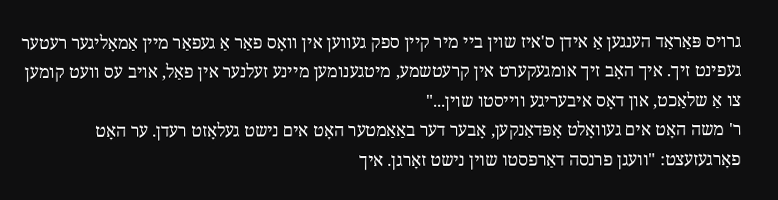גרויס פּאַראַד הענגען אַ אידן ס'איז שוין ביי מיר קיין ספק געווען אין וואָס פאַר אַ געפאַר מיין אַמאָליגער רעטער געפינט זיך. איך האָב זיך אומגעקערט אין קרעטשמע, מיטגענומען מיינע זעלנער אין פאַל, אויב עס וועט קומען צו אַ שלאַכט, און דאָס איבעריגע ווייסטו שוין..."
ר' משה האָט אים געוואָלט אָפּדאַנקען, אָבער דער באַאַמטער האָט אים נישט געלאָזט רעדן. ער האָט פאָרגעזעצט: "וועגן פרנסה דאַרפסטו שוין נישט זאָרגן. איך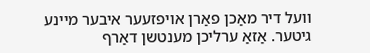וועל דיר מאַכן פאַרן אויפזעער איבער מיינע גיטער. אַזאַ ערליכן מענטשן דאַרף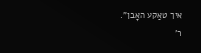איך טאַקע האָבן".
ר'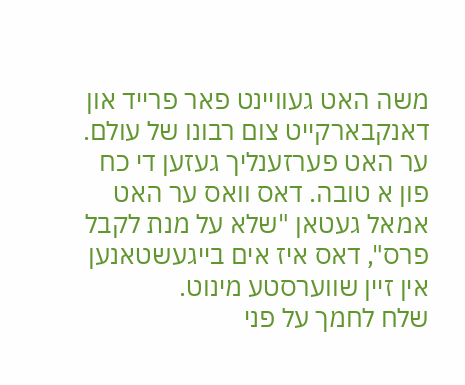משה האט געוויינט פאר פרייד און דאנקבארקייט צום רבונו של עולם. ער האט פערזענליך געזען די כח פון א טובה. דאס וואס ער האט אמאל געטאן "שלא על מנת לקבל פרס", דאס איז אים בייגעשטאנען אין זיין שווערסטע מינוט.
שלח לחמך על פני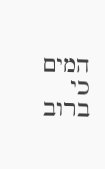המים כי ברוב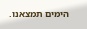הימים תמצאנו.